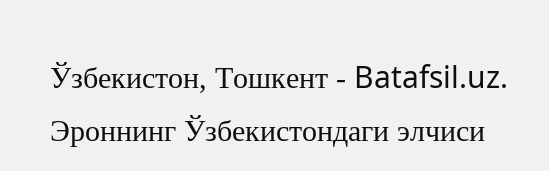Ўзбекистон, Тошкент - Batafsil.uz. Эроннинг Ўзбекистондаги элчиси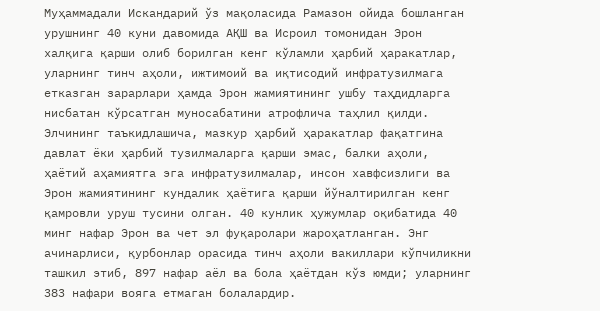Муҳаммадали Искандарий ўз мақоласида Рамазон ойида бошланган урушнинг 40 куни давомида АҚШ ва Исроил томонидан Эрон халқига қарши олиб борилган кенг кўламли ҳарбий ҳаракатлар, уларнинг тинч аҳоли, ижтимоий ва иқтисодий инфратузилмага етказган зарарлари ҳамда Эрон жамиятининг ушбу таҳдидларга нисбатан кўрсатган муносабатини атрофлича таҳлил қилди.
Элчининг таъкидлашича, мазкур ҳарбий ҳаракатлар фақатгина давлат ёки ҳарбий тузилмаларга қарши эмас, балки аҳоли, ҳаётий аҳамиятга эга инфратузилмалар, инсон хавфсизлиги ва Эрон жамиятининг кундалик ҳаётига қарши йўналтирилган кенг қамровли уруш тусини олган. 40 кунлик ҳужумлар оқибатида 40 минг нафар Эрон ва чет эл фуқаролари жароҳатланган. Энг ачинарлиси, қурбонлар орасида тинч аҳоли вакиллари кўпчиликни ташкил этиб, 897 нафар аёл ва бола ҳаётдан кўз юмди; уларнинг 383 нафари вояга етмаган болалардир.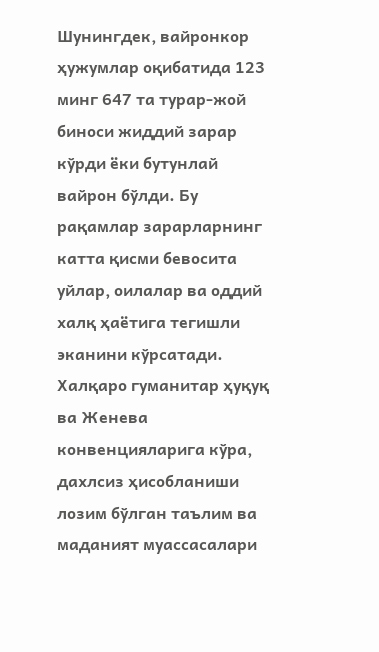Шунингдек, вайронкор ҳужумлар оқибатида 123 минг 647 та турар-жой биноси жиддий зарар кўрди ёки бутунлай вайрон бўлди. Бу рақамлар зарарларнинг катта қисми бевосита уйлар, оилалар ва оддий халқ ҳаётига тегишли эканини кўрсатади.
Халқаро гуманитар ҳуқуқ ва Женева конвенцияларига кўра, дахлсиз ҳисобланиши лозим бўлган таълим ва маданият муассасалари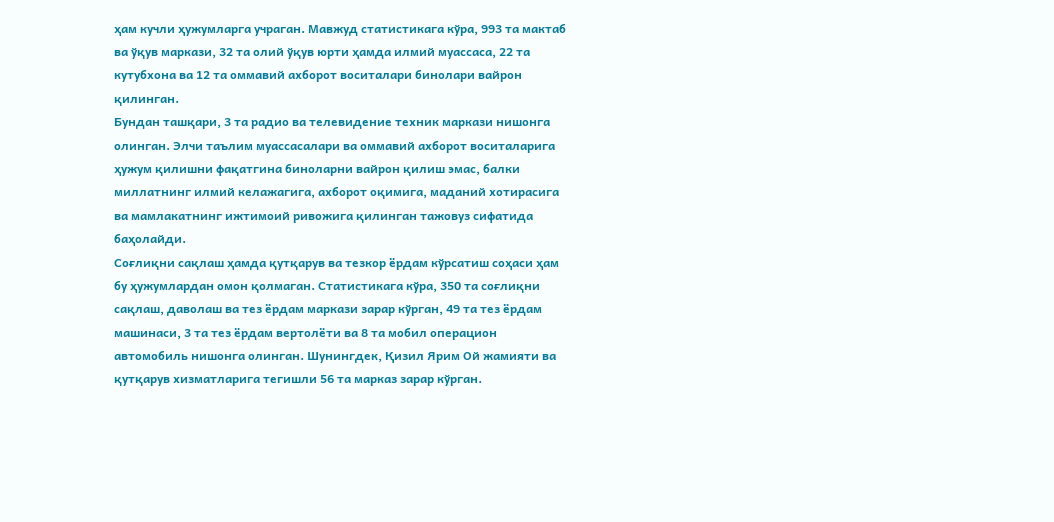ҳам кучли ҳужумларга учраган. Мавжуд статистикага кўра, 993 та мактаб ва ўқув маркази, 32 та олий ўқув юрти ҳамда илмий муассаса, 22 та кутубхона ва 12 та оммавий ахборот воситалари бинолари вайрон қилинган.
Бундан ташқари, 3 та радио ва телевидение техник маркази нишонга олинган. Элчи таълим муассасалари ва оммавий ахборот воситаларига ҳужум қилишни фақатгина биноларни вайрон қилиш эмас, балки миллатнинг илмий келажагига, ахборот оқимига, маданий хотирасига ва мамлакатнинг ижтимоий ривожига қилинган тажовуз сифатида баҳолайди.
Соғлиқни сақлаш ҳамда қутқарув ва тезкор ёрдам кўрсатиш соҳаси ҳам бу ҳужумлардан омон қолмаган. Статистикага кўра, 350 та соғлиқни сақлаш, даволаш ва тез ёрдам маркази зарар кўрган, 49 та тез ёрдам машинаси, 3 та тез ёрдам вертолёти ва 8 та мобил операцион автомобиль нишонга олинган. Шунингдек, Қизил Ярим Ой жамияти ва қутқарув хизматларига тегишли 56 та марказ зарар кўрган.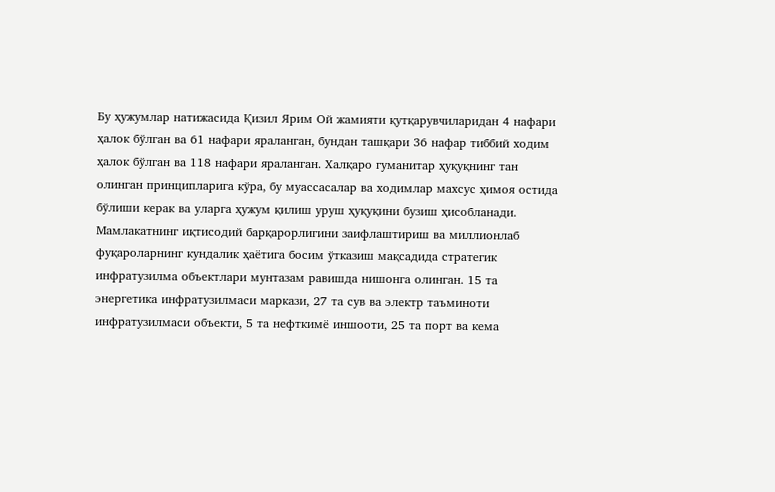Бу ҳужумлар натижасида Қизил Ярим Ой жамияти қутқарувчиларидан 4 нафари ҳалок бўлган ва 61 нафари яраланган, бундан ташқари 36 нафар тиббий ходим ҳалок бўлган ва 118 нафари яраланган. Халқаро гуманитар ҳуқуқнинг тан олинган принципларига кўра, бу муассасалар ва ходимлар махсус ҳимоя остида бўлиши керак ва уларга ҳужум қилиш уруш ҳуқуқини бузиш ҳисобланади.
Мамлакатнинг иқтисодий барқарорлигини заифлаштириш ва миллионлаб фуқароларнинг кундалик ҳаётига босим ўтказиш мақсадида стратегик инфратузилма объектлари мунтазам равишда нишонга олинган. 15 та энергетика инфратузилмаси маркази, 27 та сув ва электр таъминоти инфратузилмаси объекти, 5 та нефткимё иншооти, 25 та порт ва кема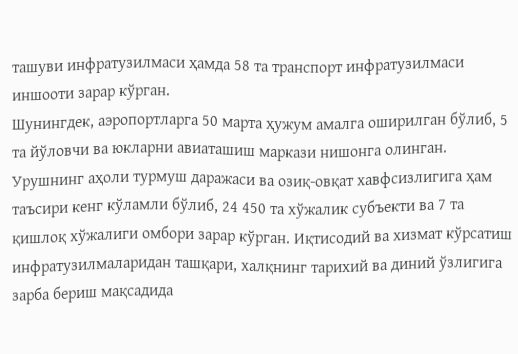ташуви инфратузилмаси ҳамда 58 та транспорт инфратузилмаси иншооти зарар кўрган.
Шунингдек, аэропортларга 50 марта ҳужум амалга оширилган бўлиб, 5 та йўловчи ва юкларни авиаташиш маркази нишонга олинган. Урушнинг аҳоли турмуш даражаси ва озиқ-овқат хавфсизлигига ҳам таъсири кенг кўламли бўлиб, 24 450 та хўжалик субъекти ва 7 та қишлоқ хўжалиги омбори зарар кўрган. Иқтисодий ва хизмат кўрсатиш инфратузилмаларидан ташқари, халқнинг тарихий ва диний ўзлигига зарба бериш мақсадида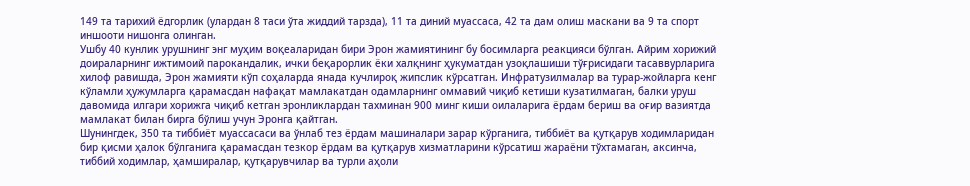149 та тарихий ёдгорлик (улардан 8 таси ўта жиддий тарзда), 11 та диний муассаса, 42 та дам олиш маскани ва 9 та спорт иншооти нишонга олинган.
Ушбу 40 кунлик урушнинг энг муҳим воқеаларидан бири Эрон жамиятининг бу босимларга реакцияси бўлган. Айрим хорижий доираларнинг ижтимоий парокандалик, ички беқарорлик ёки халқнинг ҳукуматдан узоқлашиши тўғрисидаги тасаввурларига хилоф равишда, Эрон жамияти кўп соҳаларда янада кучлироқ жипслик кўрсатган. Инфратузилмалар ва турар-жойларга кенг кўламли ҳужумларга қарамасдан нафақат мамлакатдан одамларнинг оммавий чиқиб кетиши кузатилмаган, балки уруш давомида илгари хорижга чиқиб кетган эронликлардан тахминан 900 минг киши оилаларига ёрдам бериш ва оғир вазиятда мамлакат билан бирга бўлиш учун Эронга қайтган.
Шунингдек, 350 та тиббиёт муассасаси ва ўнлаб тез ёрдам машиналари зарар кўрганига, тиббиёт ва қутқарув ходимларидан бир қисми ҳалок бўлганига қарамасдан тезкор ёрдам ва қутқарув хизматларини кўрсатиш жараёни тўхтамаган, аксинча, тиббий ходимлар, ҳамширалар, қутқарувчилар ва турли аҳоли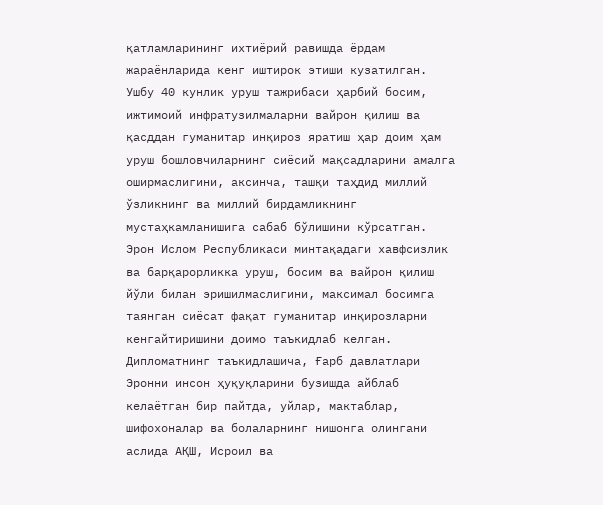қатламларининг ихтиёрий равишда ёрдам жараёнларида кенг иштирок этиши кузатилган.
Ушбу 40 кунлик уруш тажрибаси ҳарбий босим, ижтимоий инфратузилмаларни вайрон қилиш ва қасддан гуманитар инқироз яратиш ҳар доим ҳам уруш бошловчиларнинг сиёсий мақсадларини амалга оширмаслигини, аксинча, ташқи таҳдид миллий ўзликнинг ва миллий бирдамликнинг мустаҳкамланишига сабаб бўлишини кўрсатган.
Эрон Ислом Республикаси минтақадаги хавфсизлик ва барқарорликка уруш, босим ва вайрон қилиш йўли билан эришилмаслигини, максимал босимга таянган сиёсат фақат гуманитар инқирозларни кенгайтиришини доимо таъкидлаб келган. Дипломатнинг таъкидлашича, Ғарб давлатлари Эронни инсон ҳуқуқларини бузишда айблаб келаётган бир пайтда, уйлар, мактаблар, шифохоналар ва болаларнинг нишонга олингани аслида АҚШ, Исроил ва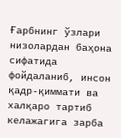Ғарбнинг ўзлари низолардан баҳона сифатида фойдаланиб, инсон қадр-қиммати ва халқаро тартиб келажагига зарба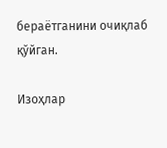бераётганини очиқлаб қўйган.

Изоҳлар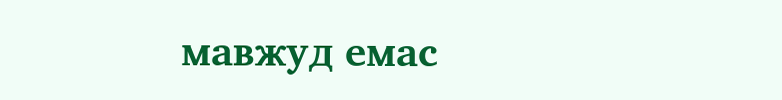мавжуд емас